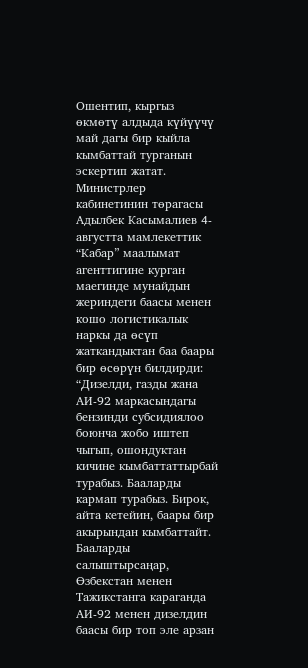Ошентип, кыргыз өкмөтү алдыда күйүүчү май дагы бир кыйла кымбаттай турганын эскертип жатат. Министрлер кабинетинин төрагасы Адылбек Касымалиев 4-августта мамлекеттик “Кабар” маалымат агенттигине курган маегинде мунайдын жериндеги баасы менен кошо логистикалык наркы да өсүп жаткандыктан баа баары бир өсөрүн билдирди:
“Дизелди, газды жана АИ-92 маркасындагы бензинди субсидиялоо боюнча жобо иштеп чыгып, ошондуктан кичине кымбаттаттырбай турабыз. Бааларды кармап турабыз. Бирок, айта кетейин, баары бир акырындан кымбаттайт. Бааларды салыштырсаңар, Өзбекстан менен Тажикстанга караганда АИ-92 менен дизелдин баасы бир топ эле арзан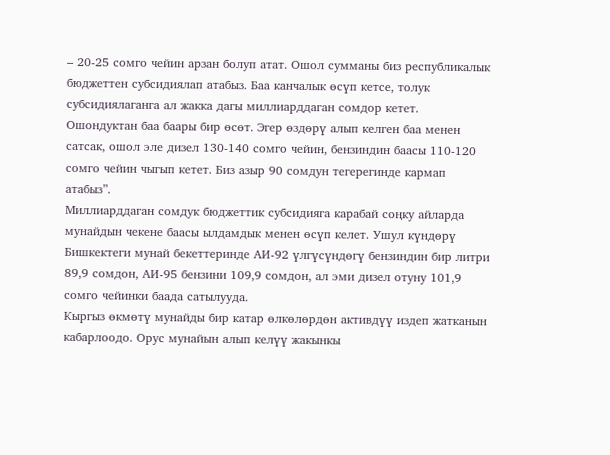– 20-25 сомго чейин арзан болуп атат. Ошол сумманы биз республикалык бюджеттен субсидиялап атабыз. Баа канчалык өсүп кетсе, толук субсидиялаганга ал жакка дагы миллиарддаган сомдор кетет. Ошондуктан баа баары бир өсөт. Эгер өздөрү алып келген баа менен сатсак, ошол эле дизел 130-140 сомго чейин, бензиндин баасы 110-120 сомго чейин чыгып кетет. Биз азыр 90 сомдун тегерегинде кармап атабыз”.
Миллиарддаган сомдук бюджеттик субсидияга карабай соңку айларда мунайдын чекене баасы ылдамдык менен өсүп келет. Ушул күндөрү Бишкектеги мунай бекеттеринде АИ-92 үлгүсүндөгү бензиндин бир литри 89,9 сомдон, АИ-95 бензини 109,9 сомдон, ал эми дизел отуну 101,9 сомго чейинки баада сатылууда.
Кыргыз өкмөтү мунайды бир катар өлкөлөрдөн активдүү издеп жатканын кабарлоодо. Орус мунайын алып келүү жакынкы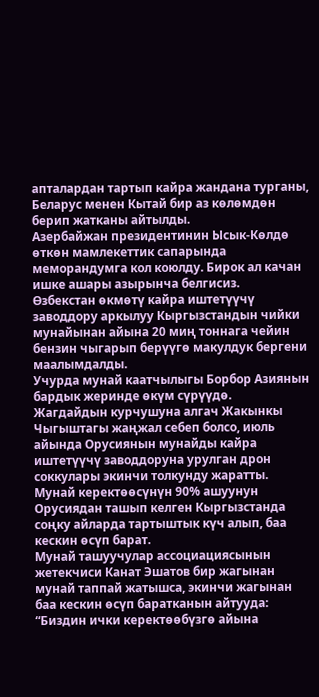апталардан тартып кайра жандана турганы, Беларус менен Кытай бир аз көлөмдөн берип жатканы айтылды.
Азербайжан президентинин Ысык-Көлдө өткөн мамлекеттик сапарында меморандумга кол коюлду. Бирок ал качан ишке ашары азырынча белгисиз.
Өзбекстан өкмөтү кайра иштетүүчү заводдору аркылуу Кыргызстандын чийки мунайынан айына 20 миң тоннага чейин бензин чыгарып берүүгө макулдук бергени маалымдалды.
Учурда мунай каатчылыгы Борбор Азиянын бардык жеринде өкүм сүрүүдө.
Жагдайдын курчушуна алгач Жакынкы Чыгыштагы жаңжал себеп болсо, июль айында Орусиянын мунайды кайра иштетүүчү заводдоруна урулган дрон соккулары экинчи толкунду жаратты.
Мунай керектөөсүнүн 90% ашуунун Орусиядан ташып келген Кыргызстанда соңку айларда тартыштык күч алып, баа кескин өсүп барат.
Мунай ташуучулар ассоциациясынын жетекчиси Канат Эшатов бир жагынан мунай таппай жатышса, экинчи жагынан баа кескин өсүп баратканын айтууда:
“Биздин ички керектөөбүзгө айына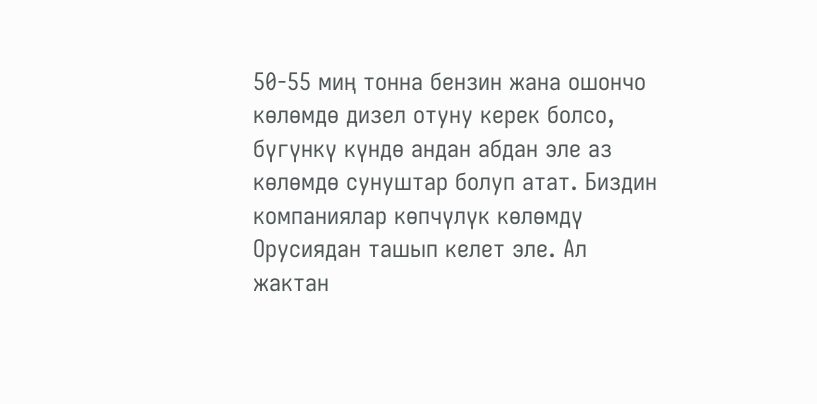50-55 миң тонна бензин жана ошончо көлөмдө дизел отуну керек болсо, бүгүнкү күндө андан абдан эле аз көлөмдө сунуштар болуп атат. Биздин компаниялар көпчүлүк көлөмдү Орусиядан ташып келет эле. Ал жактан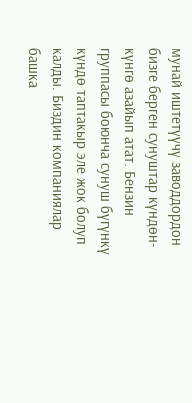мунай иштетүүчү заводдордон бизге берген сунуштар күндөн-күнгө азайып атат. Бензин группасы боюнча сунуш бүгүнкү күндө таптакыр эле жок болуп калды. Биздин компаниялар башка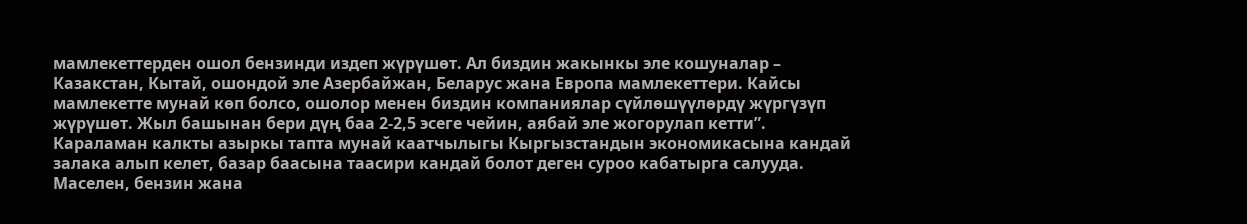мамлекеттерден ошол бензинди издеп жүрүшөт. Ал биздин жакынкы эле кошуналар – Казакстан, Кытай, ошондой эле Азербайжан, Беларус жана Европа мамлекеттери. Кайсы мамлекетте мунай көп болсо, ошолор менен биздин компаниялар сүйлөшүүлөрдү жүргүзүп жүрүшөт. Жыл башынан бери дүң баа 2-2,5 эсеге чейин, аябай эле жогорулап кетти”.
Караламан калкты азыркы тапта мунай каатчылыгы Кыргызстандын экономикасына кандай залака алып келет, базар баасына таасири кандай болот деген суроо кабатырга салууда. Маселен, бензин жана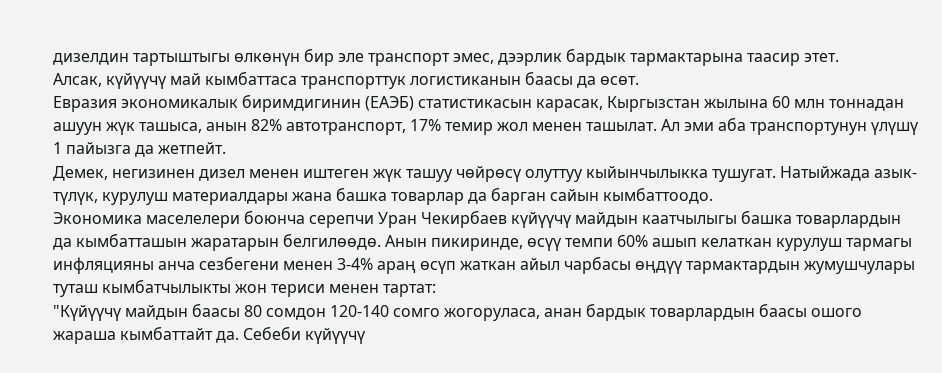дизелдин тартыштыгы өлкөнүн бир эле транспорт эмес, дээрлик бардык тармактарына таасир этет.
Алсак, күйүүчү май кымбаттаса транспорттук логистиканын баасы да өсөт.
Евразия экономикалык биримдигинин (ЕАЭБ) статистикасын карасак, Кыргызстан жылына 60 млн тоннадан ашуун жүк ташыса, анын 82% автотранспорт, 17% темир жол менен ташылат. Ал эми аба транспортунун үлүшү 1 пайызга да жетпейт.
Демек, негизинен дизел менен иштеген жүк ташуу чөйрөсү олуттуу кыйынчылыкка тушугат. Натыйжада азык-түлүк, курулуш материалдары жана башка товарлар да барган сайын кымбаттоодо.
Экономика маселелери боюнча серепчи Уран Чекирбаев күйүүчү майдын каатчылыгы башка товарлардын да кымбатташын жаратарын белгилөөдө. Анын пикиринде, өсүү темпи 60% ашып келаткан курулуш тармагы инфляцияны анча сезбегени менен 3-4% араң өсүп жаткан айыл чарбасы өңдүү тармактардын жумушчулары туташ кымбатчылыкты жон териси менен тартат:
"Күйүүчү майдын баасы 80 сомдон 120-140 сомго жогоруласа, анан бардык товарлардын баасы ошого жараша кымбаттайт да. Себеби күйүүчү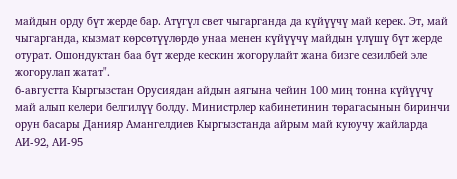майдын орду бүт жерде бар. Атүгүл свет чыгарганда да күйүүчү май керек. Эт, май чыгарганда, кызмат көрсөтүүлөрдө унаа менен күйүүчү майдын үлүшү бүт жерде отурат. Ошондуктан баа бүт жерде кескин жогорулайт жана бизге сезилбей эле жогорулап жатат".
6-августта Кыргызстан Орусиядан айдын аягына чейин 100 миң тонна күйүүчү май алып келери белгилүү болду. Министрлер кабинетинин төрагасынын биринчи орун басары Данияр Амангелдиев Кыргызстанда айрым май куюучу жайларда АИ-92, АИ-95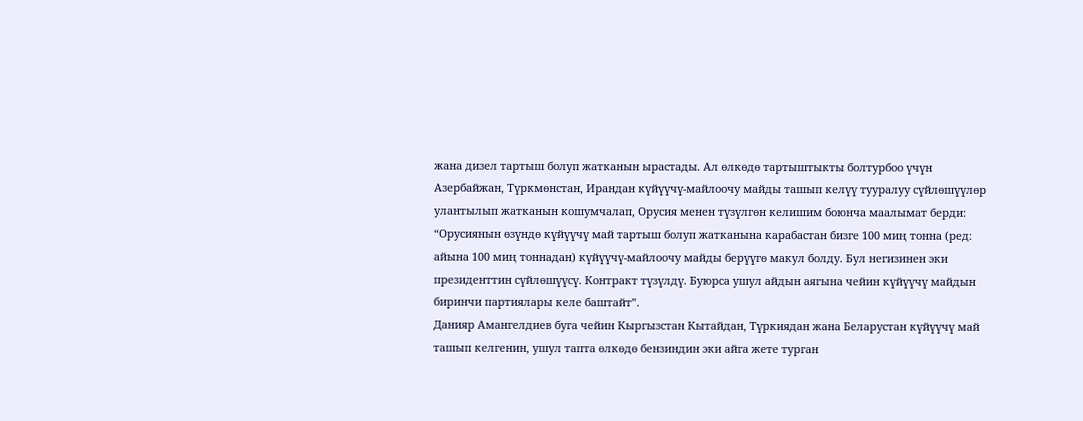жана дизел тартыш болуп жатканын ырастады. Ал өлкөдө тартыштыкты болтурбоо үчүн Азербайжан, Түркмөнстан, Ирандан күйүүчү-майлоочу майды ташып келүү тууралуу сүйлөшүүлөр улантылып жатканын кошумчалап, Орусия менен түзүлгөн келишим боюнча маалымат берди:
“Орусиянын өзүндө күйүүчү май тартыш болуп жатканына карабастан бизге 100 миң тонна (ред: айына 100 миң тоннадан) күйүүчү-майлоочу майды берүүгө макул болду. Бул негизинен эки президенттин сүйлөшүүсү. Контракт түзүлдү. Буюрса ушул айдын аягына чейин күйүүчү майдын биринчи партиялары келе баштайт”.
Данияр Амангелдиев буга чейин Кыргызстан Кытайдан, Түркиядан жана Беларустан күйүүчү май ташып келгенин, ушул тапта өлкөдө бензиндин эки айга жете турган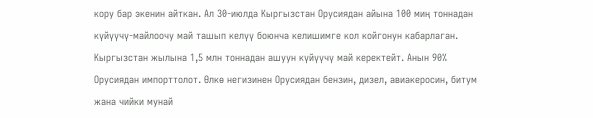кору бар экенин айткан. Ал 30-июлда Кыргызстан Орусиядан айына 100 миң тоннадан күйүүчү-майлоочу май ташып келүү боюнча келишимге кол койгонун кабарлаган.
Кыргызстан жылына 1,5 млн тоннадан ашуун күйүүчү май керектейт. Анын 90% Орусиядан импорттолот. Өлкө негизинен Орусиядан бензин, дизел, авиакеросин, битум жана чийки мунай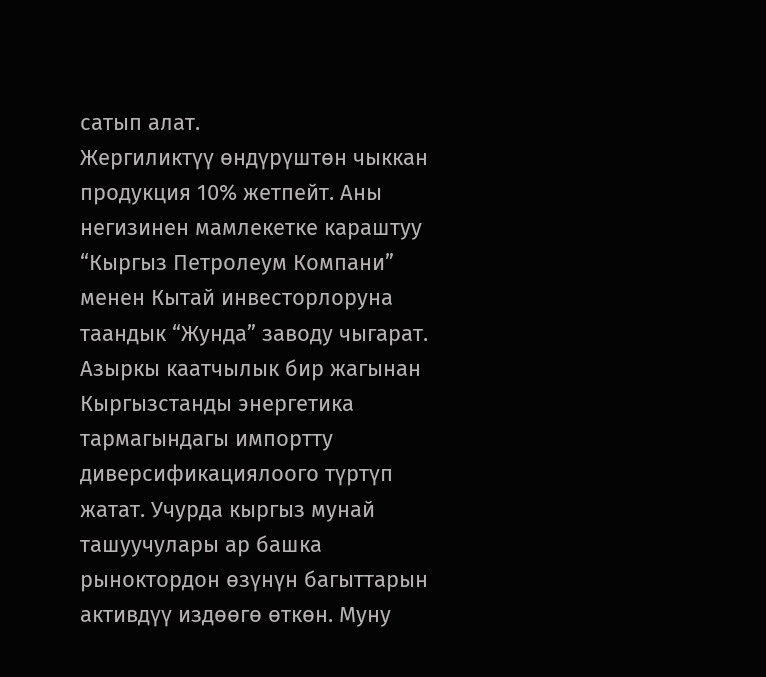сатып алат.
Жергиликтүү өндүрүштөн чыккан продукция 10% жетпейт. Аны негизинен мамлекетке караштуу “Кыргыз Петролеум Компани” менен Кытай инвесторлоруна таандык “Жунда” заводу чыгарат.
Азыркы каатчылык бир жагынан Кыргызстанды энергетика тармагындагы импортту диверсификациялоого түртүп жатат. Учурда кыргыз мунай ташуучулары ар башка рыноктордон өзүнүн багыттарын активдүү издөөгө өткөн. Муну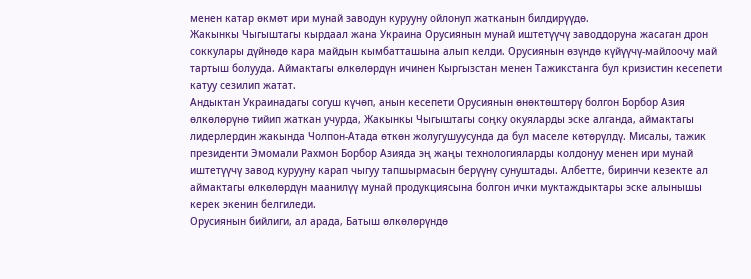менен катар өкмөт ири мунай заводун курууну ойлонуп жатканын билдирүүдө.
Жакынкы Чыгыштагы кырдаал жана Украина Орусиянын мунай иштетүүчү заводдоруна жасаган дрон соккулары дүйнөдө кара майдын кымбатташына алып келди. Орусиянын өзүндө күйүүчү-майлоочу май тартыш болууда. Аймактагы өлкөлөрдүн ичинен Кыргызстан менен Тажикстанга бул кризистин кесепети катуу сезилип жатат.
Андыктан Украинадагы согуш күчөп, анын кесепети Орусиянын өнөктөштөрү болгон Борбор Азия өлкөлөрүнө тийип жаткан учурда, Жакынкы Чыгыштагы соңку окуяларды эске алганда, аймактагы лидерлердин жакында Чолпон-Атада өткөн жолугушуусунда да бул маселе көтөрүлдү. Мисалы, тажик президенти Эмомали Рахмон Борбор Азияда эң жаңы технологияларды колдонуу менен ири мунай иштетүүчү завод курууну карап чыгуу тапшырмасын берүүнү сунуштады. Албетте, биринчи кезекте ал аймактагы өлкөлөрдүн маанилүү мунай продукциясына болгон ички муктаждыктары эске алынышы керек экенин белгиледи.
Орусиянын бийлиги, ал арада, Батыш өлкөлөрүндө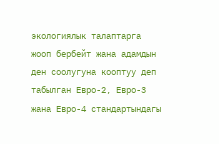экологиялык талаптарга жооп бербейт жана адамдын ден соолугуна кооптуу деп табылган Евро-2, Евро-3 жана Евро-4 стандартындагы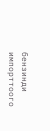бензинди импорттоого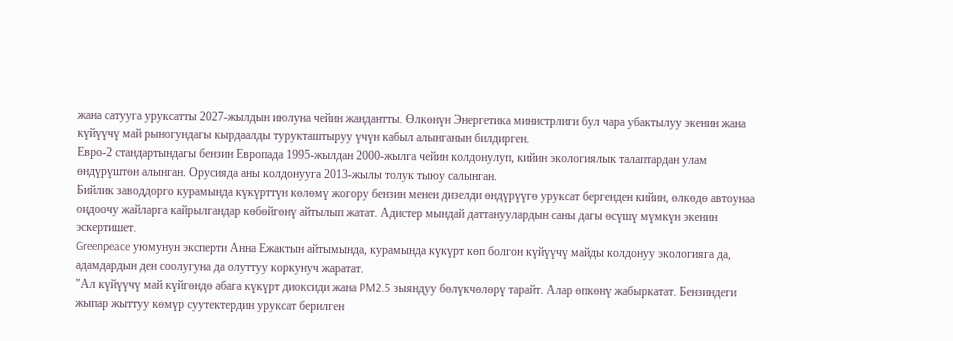жана сатууга уруксатты 2027-жылдын июлуна чейин жандантты. Өлкөнүн Энергетика министрлиги бул чара убактылуу экенин жана күйүүчү май рыногундагы кырдаалды турукташтыруу үчүн кабыл алынганын билдирген.
Евро-2 стандартындагы бензин Европада 1995-жылдан 2000-жылга чейин колдонулуп, кийин экологиялык талаптардан улам өндүрүштөн алынган. Орусияда аны колдонууга 2013-жылы толук тыюу салынган.
Бийлик заводдорго курамында күкүрттүн көлөмү жогору бензин менен дизелди өндүрүүгө уруксат бергенден кийин, өлкөдө автоунаа оңдоочу жайларга кайрылгандар көбөйгөнү айтылып жатат. Адистер мындай даттануулардын саны дагы өсүшү мүмкүн экенин эскертишет.
Greenpeace уюмунун эксперти Анна Ежактын айтымында, курамында күкүрт көп болгон күйүүчү майды колдонуу экологияга да, адамдардын ден соолугуна да олуттуу коркунуч жаратат.
"Ал күйүүчү май күйгөндө абага күкүрт диоксиди жана PM2.5 зыяндуу бөлүкчөлөрү тарайт. Алар өпкөнү жабыркатат. Бензиндеги жыпар жыттуу көмүр суутектердин уруксат берилген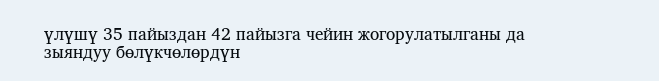үлүшү 35 пайыздан 42 пайызга чейин жогорулатылганы да зыяндуу бөлүкчөлөрдүн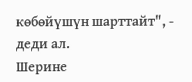көбөйүшүн шарттайт", - деди ал.
Шерине